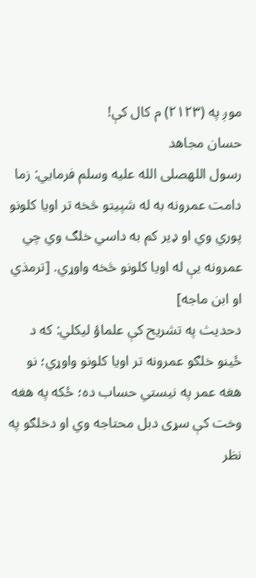موږ په (۲۱۲۳) م کال کې!
حسان مجاهد
رسول اللهصلى الله عليه وسلم فرمايي: زما دامت عمرونه به له شپيتو څخه تر اويا کلونو پوري وي او ډير کم به داسي خلګ وي چي عمرونه يې له اويا کلونو څخه واوړي. [ترمذي او ابن ماجه]
دحديث په تشريح کې علماؤ ليکلي: که د ځينو خلګو عمرونه تر اويا کلونو واوړي؛ نو هغه عمر په نيستي حساب ده؛ ځکه په هغه وخت کې سړی دبل محتاجه وي او دخلګو په نظر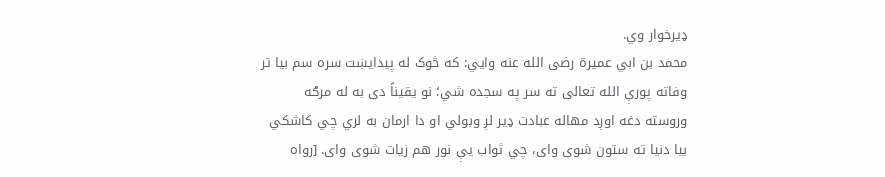ډيرخوار وي.
محمد بن ابي عميرة رضی الله عنه وايي: که څوک له پيدايښت سره سم بیا تر وفاته پورې الله تعالی ته سر په سجده شي؛ نو یقیناً دی به له مرګه وروسته دغه اوږد مهاله عبادت ډير لږ وبولي او دا ارمان به لري چي کاشکي بيا دنیا ته ستون شوی وای، چي ثواب يې نور هم زيات شوی وای. [رواه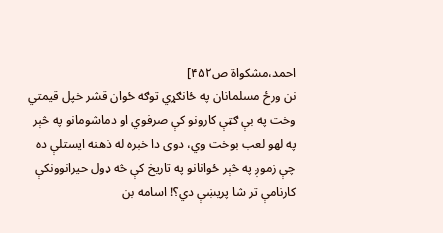احمد،مشکواة ص۴۵۲]
نن ورځ مسلمانان په ځانګړي توګه ځوان قشر خپل قیمتي وخت په بې ګټې کارونو کې صرفوي او دماشومانو په څېر په لهو لعب بوخت وي، دوی دا خبره له ذهنه ايستلې ده چې زموږ په څېر ځوانانو په تاريخ کې څه ډول حيرانوونکې کارنامې تر شا پريښې دي؟! اسامه بن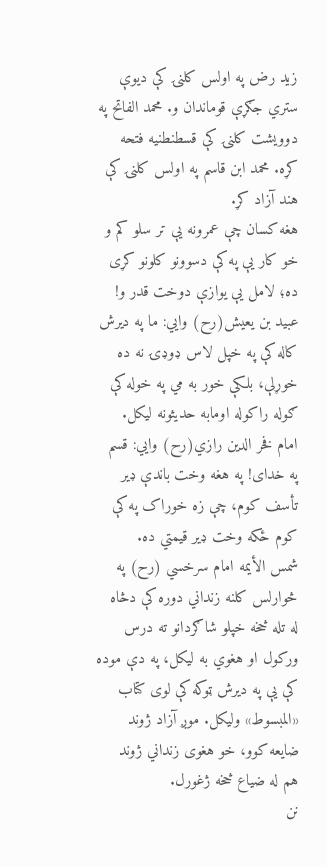زید رض په اولس کلنۍ کې دیوې ستري جګړې قوماندان و. محمد الفاتح په دوويشت کلنۍ کې قسطنطنیه فتحه کړه. محمد ابن قاسم په اولس کلنۍ کې هند آزاد کړ.
هغه کسان چې عمرونه يې تر سلو کم و خو کار يې په کې دسوونو کلونو کړی ده؛ لامل یې يوازې دوخت قدر و!
عبید بن يعيش(رح) وايي: ما په ديرش کاله کې په خپل لاس ډوډۍ نه ده خوړلې، بلکې خور به مي په خوله کې ګوله راکوله اومابه حديثونه ليکل.
امام فخر الدين رازي(رح) وايي: قسم په خدای! په هغه وخت باندې ډير تأسف کوم، چې زه خوراک په کې کوم ځکه وخت ډير قيمتي ده.
شمس الأيمه امام سرخسي (رح) په څوارلس کلنه زنداني دوره کې دڅاه له تله څخه خپلو شاګردانو ته درس ورکول او هغوي به ليکل، په دې موده کې يې په ديرش ټوکه کې لوی کتاب «المبسوط» ولیکل. موږ آزاد ژوند ضايعه کوو، خو هغوی زنداني ژوند هم له ضیاع څخه ژغورل.
نن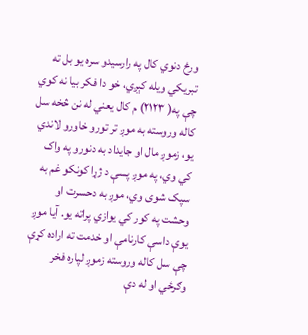ورځ دنوي کال په رارسيدو سره یو بل ته تبریکي ويله کېږي، خو دا فکر بيا نه کوي چې په( ۲۱۲۳) م کال يعني له نن څخه سل کاله وروسته به موږ تر تورو خاورو لاندي يو، زموږ مال او جايداد به دنورو په واک کي وي، په موږ پسې د ژړا کونکو غم به سپک شوی وي، موږ به دحسرت او وحشت په کور کي يوازي پراته يو. آیا موږ یوې داسې کارنامې او خدمت ته اراده کړې چې سل کاله وروسته زموږ لپاره فخر وګرځي او له دې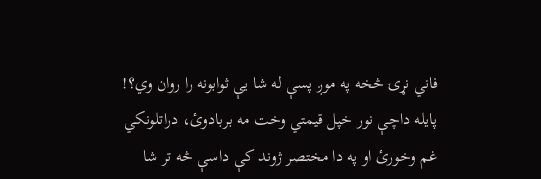فاني نړۍ څخه په موږ پسې له شا يې ثوابونه را روان وي؟!
پايله داچې نور خپل قیمتي وخت مه بربادوئ، دراتلونکي غم وخورئ او په دا مختصر ژوند کې داسې څه تر شا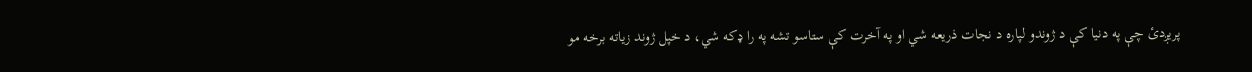پریږدئ چې په دنیا کې د ژوندو لپاره د نجات ذريعه شي او په آخرت کې ستاسو تشه په را ډکه شي، د خپل ژوند زياته برخه مو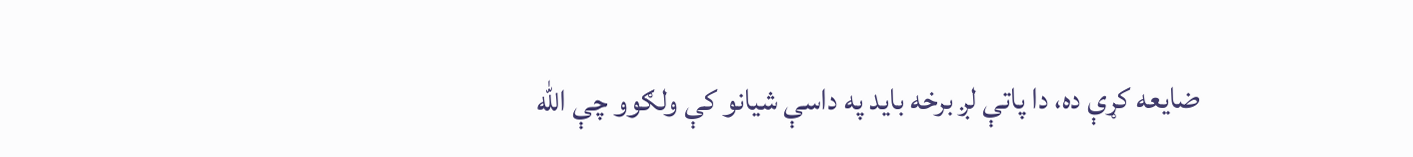ضايعه کړې ده، دا پاتې لږ برخه باید په داسې شيانو کې ولګوو چې الله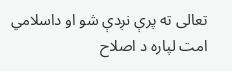تعالی ته پرې نږدې شو او داسلامي امت لپاره د اصلاح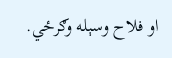او فلاح وسېله وګرځي.